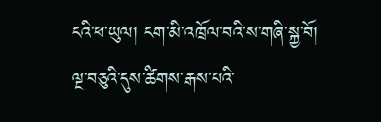ངའི་ཕ་ཡུལ། ངག་མི་འཁྲོལ་བའི་ས་གཞི་སྐྱ་བོ།
ལྔ་བཅུའི་དུས་ཚིགས་རྒས་པའི་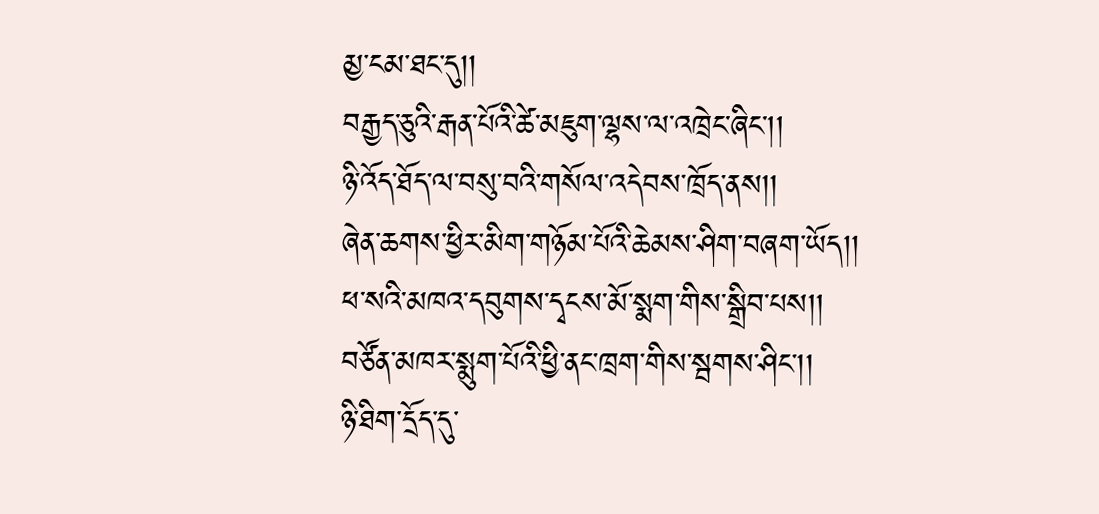མྱ་ངམ་ཐང་དུ།།
བརྒྱད་ཅུའི་རྒན་པོའི་ཚེ་མཇུག་ལྷས་ལ་འཁྲེང་ཞིང་།།
ཉི་འོད་ཐོད་ལ་བསུ་བའི་གསོལ་འདེབས་ཁྲོད་ནས།།
ཞེན་ཆགས་ཕྱིར་མིག་གཉོམ་པོའི་ཆེམས་ཤིག་བཞག་ཡོད།།
ཕ་སའི་མཁའ་དབུགས་དྭངས་མོ་སྨག་གིས་སྒྲིབ་པས།།
བཙོན་མཁར་སྨུག་པོའི་ཕྱི་ནང་ཁྲག་གིས་སྦགས་ཤིང་།།
ཉི་ཐིག་དྲོད་དུ་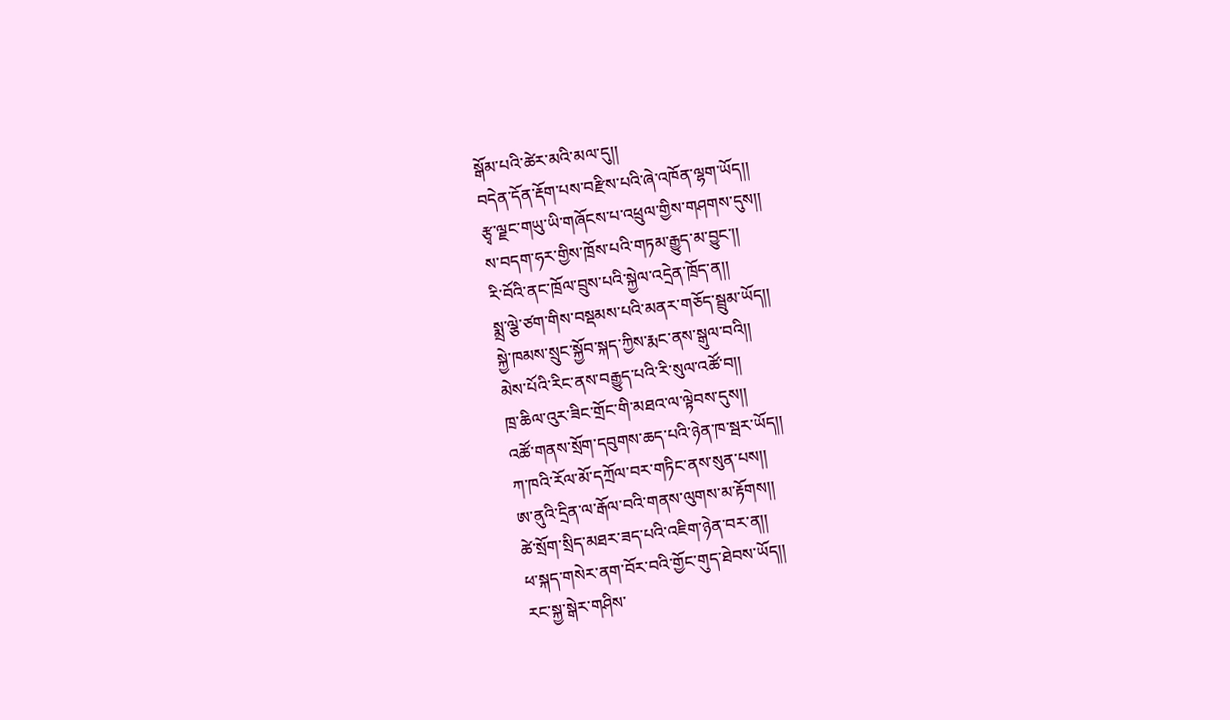སྒོམ་པའི་ཚེར་མའི་མལ་དུ།།
བདེན་དོན་རྡོག་པས་བརྫིས་པའི་ཞེ་འཁོན་ལྷག་ཡོད།།
རྩྭ་ལྗང་གཡུ་ཡི་གཞོངས་པ་འཕྲུལ་གྱིས་གཤགས་དུས།།
ས་བདག་ཧར་གྱིས་ཁྲོས་པའི་གཏམ་རྒྱུད་མ་བྱུང་།།
རི་བོའི་ནང་ཁྲོལ་བྲུས་པའི་སྐྱེལ་འདྲེན་ཁྲོད་ན།།
སྨྲ་ལྕེ་ཙག་གིས་བསྡམས་པའི་མནར་གཅོད་སྦྲུམ་ཡོད།།
སྐྱེ་ཁམས་སྲུང་སྐྱོབ་སྐད་ཀྱིས་རྨང་ནས་སྒུལ་བའི།།
མེས་པོའི་རིང་ནས་བརྒྱུད་པའི་རི་སུལ་འཚོ་བ།།
ཁྲ་ཆིལ་འུར་ཟིང་གྲོང་གི་མཐའ་ལ་ལྟེབས་དུས།།
འཚོ་གནས་སྲོག་དབུགས་ཆད་པའི་ཉེན་ཁ་སྦར་ཡོད།།
ཀ་ཁའི་རོལ་མོ་དཀྲོལ་བར་གཏིང་ནས་སུན་པས།།
ཨ་ནུའི་དྲིན་ལ་རྒོལ་བའི་གནས་ལུགས་མ་རྟོགས།།
ཚེ་སྲོག་སྲིད་མཐར་ཟད་པའི་འཇིག་ཉེན་བར་ན།།
ཕ་སྐད་གསེར་ནག་བོར་བའི་གྱོང་གུད་ཐེབས་ཡོད།།
རང་སྐྱ་སྒེར་གཤིས་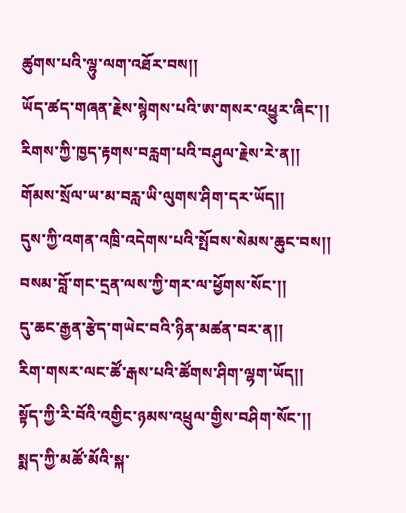ཚུགས་པའི་ལྷུ་ལག་འཐོར་བས།།
ཡོད་ཚད་གཞན་རྗེས་སྙེགས་པའི་ཨ་གསར་འཕྱུར་ཞིང་།།
རིགས་ཀྱི་ཁྱད་རྟགས་བརླག་པའི་བཤུལ་རྗེས་རེ་ན།།
གོམས་སྲོལ་ཡ་མ་བརླ་ཡི་ལུགས་ཤིག་དར་ཡོད།།
དུས་ཀྱི་འགན་འཁྲི་འདེགས་པའི་སྤོབས་སེམས་ཆུང་བས།།
བསམ་བློ་གང་དྲན་ལས་ཀྱི་གར་ལ་ཕྱོགས་སོང་།།
དུ་ཆང་རྒྱན་རྩེད་གཡེང་བའི་ཉིན་མཚན་བར་ན།།
རིག་གསར་ལང་ཚོ་རྒས་པའི་ཚོགས་ཤིག་ལྷག་ཡོད།།
སྟོད་ཀྱི་རི་བོའི་འགྱིང་ཉམས་འཕྲུལ་གྱིས་བཤིག་སོང་།།
སྨད་ཀྱི་མཚོ་མོའི་སྐ་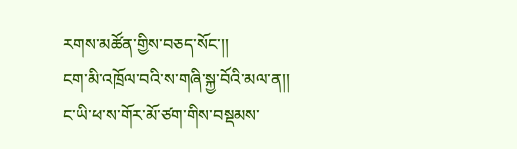རགས་མཚོན་གྱིས་བཅད་སོང་།།
ངག་མི་འཁྲོལ་བའི་ས་གཞི་སྐྱ་བོའི་མལ་ན།།
ང་ཡི་ཕ་ས་གོར་མོ་ཙག་གིས་བསྡམས་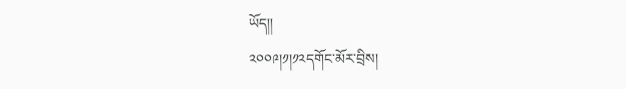ཡོད།།
༢༠༠༩།༡།༡༢དགོང་མོར་བྲིས།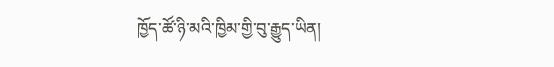ཁྱོད་ཚོ་ཉི་མའི་ཁྱིམ་གྱི་བུ་རྒྱུད་ཡིན།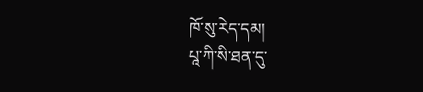ཁོ་སུ་རེད་དམ།
པཱ་ཀི་སི་ཐན་དུ་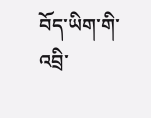བོད་ཡིག་གི་འབྲི་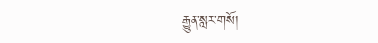རྒྱུན་སླར་གསོ།